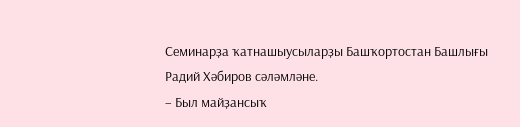Семинарҙа ҡатнашыусыларҙы Башҡортостан Башлығы Радий Хәбиров сәләмләне.
– Был майҙансыҡ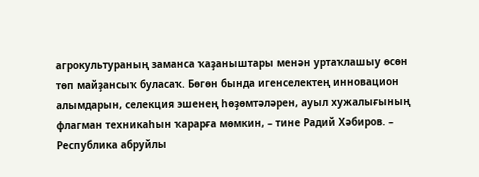агрокультураның заманса ҡаҙаныштары менән уртаҡлашыу өсөн төп майҙансыҡ буласаҡ. Бөгөн бында игенселектең инновацион алымдарын, селекция эшенең һөҙөмтәләрен, ауыл хужалығының флагман техникаһын ҡарарға мөмкин, – тине Радий Хәбиров. – Республика абруйлы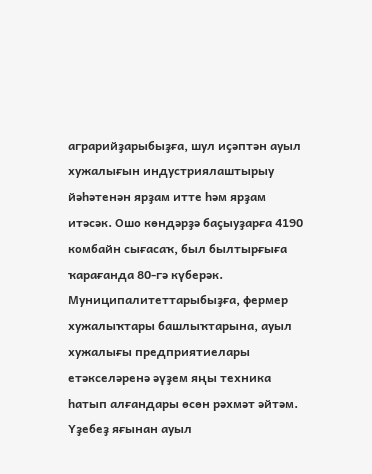аграрийҙарыбыҙға, шул иҫәптән ауыл хужалығын индустриялаштырыу йәһәтенән ярҙам итте һәм ярҙам итәсәк. Ошо көндәрҙә баҫыуҙарға 4190 комбайн сығасаҡ, был былтырғыға ҡарағанда 80-гә күберәк. Муниципалитеттарыбыҙға, фермер хужалыҡтары башлыҡтарына, ауыл хужалығы предприятиелары етәкселәренә әүҙем яңы техника һатып алғандары өсөн рәхмәт әйтәм. Үҙебеҙ яғынан ауыл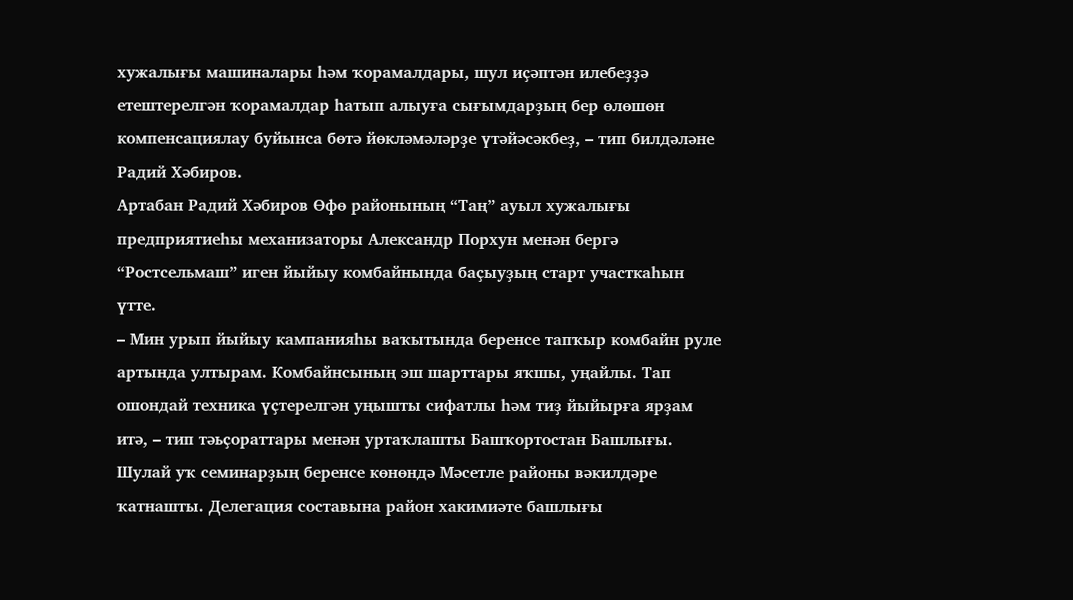хужалығы машиналары һәм ҡорамалдары, шул иҫәптән илебеҙҙә етештерелгән ҡорамалдар һатып алыуға сығымдарҙың бер өлөшөн компенсациялау буйынса бөтә йөкләмәләрҙе үтәйәсәкбеҙ, – тип билдәләне Радий Хәбиров.
Артабан Радий Хәбиров Өфө районының “Таң” ауыл хужалығы предприятиеһы механизаторы Александр Порхун менән бергә “Ростсельмаш” иген йыйыу комбайнында баҫыуҙың старт участкаһын үтте.
– Мин урып йыйыу кампанияһы ваҡытында беренсе тапҡыр комбайн руле артында ултырам. Комбайнсының эш шарттары яҡшы, уңайлы. Тап ошондай техника үҫтерелгән уңышты сифатлы һәм тиҙ йыйырға ярҙам итә, – тип тәьҫораттары менән уртаҡлашты Башҡортостан Башлығы.
Шулай уҡ семинарҙың беренсе көнөндә Мәсетле районы вәкилдәре ҡатнашты. Делегация составына район хакимиәте башлығы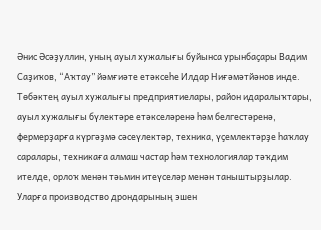Әнис Әсәҙуллин, уның ауыл хужалығы буйынса урынбаҫары Вадим Саҙиҡов, “Аҡтау” йәмғиәте етәксеһе Илдар Ниғәмәтйәнов инде.
Төбәктең ауыл хужалығы предприятиелары, район идаралыҡтары, ауыл хужалығы бүлектәре етәкселәренә һәм белгестәренә, фермерҙарға күргәҙмә сәсеүлектәр, техника, үҫемлектәрҙе һаҡлау саралары, техникаға алмаш частар һәм технологиялар тәҡдим ителде, орлоҡ менән тәьмин итеүселәр менән таныштырҙылар. Уларға производство дрондарының эшен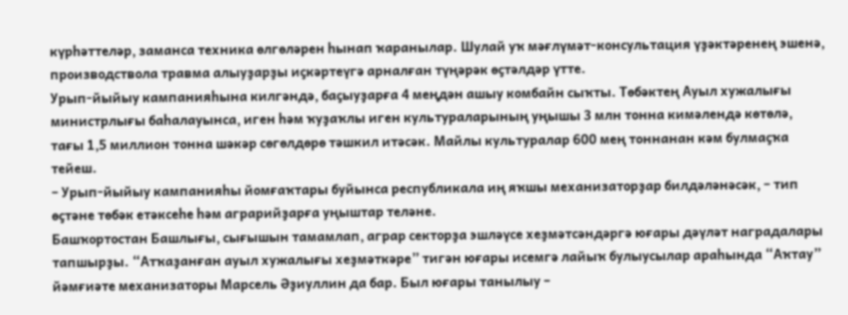күрһәттеләр, заманса техника өлгөләрен һынап ҡаранылар. Шулай уҡ мәғлүмәт-консультация үҙәктәренең эшенә, производствола травма алыуҙарҙы иҫкәртеүгә арналған түңәрәк өҫтәлдәр үтте.
Урып-йыйыу кампанияһына килгәндә, баҫыуҙарға 4 меңдән ашыу комбайн сыҡты. Төбәктең Ауыл хужалығы министрлығы баһалауынса, иген һәм ҡуҙаҡлы иген культураларының уңышы 3 млн тонна кимәлендә көтөлә, тағы 1,5 миллион тонна шәкәр сөгөлдөрө тәшкил итәсәк. Майлы культуралар 600 мең тоннанан кәм булмаҫҡа тейеш.
– Урып-йыйыу кампанияһы йомғаҡтары буйынса республикала иң яҡшы механизаторҙар билдәләнәсәк, – тип өҫтәне төбәк етәксеһе һәм аграрийҙарға уңыштар теләне.
Башҡортостан Башлығы, сығышын тамамлап, аграр секторҙа эшләүсе хеҙмәтсәндәргә юғары дәүләт наградалары тапшырҙы. “Атҡаҙанған ауыл хужалығы хеҙмәткәре” тигән юғары исемгә лайыҡ булыусылар араһында “Аҡтау” йәмғиәте механизаторы Марсель Әҙиуллин да бар. Был юғары танылыу –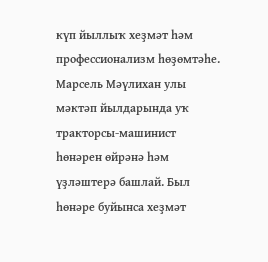күп йыллыҡ хеҙмәт һәм профессионализм һөҙөмтәһе.
Марсель Мәүлихан улы мәктәп йылдарында уҡ тракторсы-машинист һөнәрен өйрәнә һәм үҙләштерә башлай. Был һөнәре буйынса хеҙмәт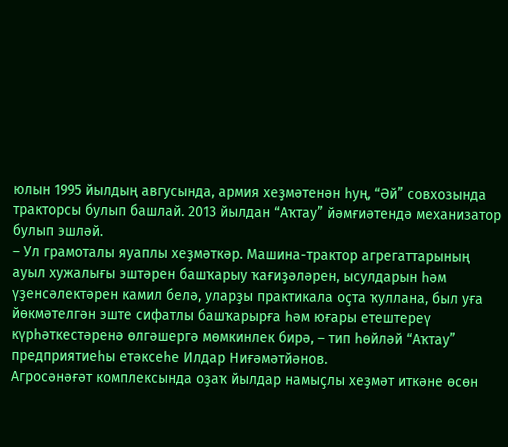юлын 1995 йылдың авгусында, армия хеҙмәтенән һуң, “Әй” совхозында тракторсы булып башлай. 2013 йылдан “Аҡтау” йәмғиәтендә механизатор булып эшләй.
– Ул грамоталы яуаплы хеҙмәткәр. Машина-трактор агрегаттарының ауыл хужалығы эштәрен башҡарыу ҡағиҙәләрен, ысулдарын һәм үҙенсәлектәрен камил белә, уларҙы практикала оҫта ҡуллана, был уға йөкмәтелгән эште сифатлы башҡарырға һәм юғары етештереү күрһәткестәренә өлгәшергә мөмкинлек бирә, – тип һөйләй “Аҡтау” предприятиеһы етәксеһе Илдар Ниғәмәтйәнов.
Агросәнәғәт комплексында оҙаҡ йылдар намыҫлы хеҙмәт иткәне өсөн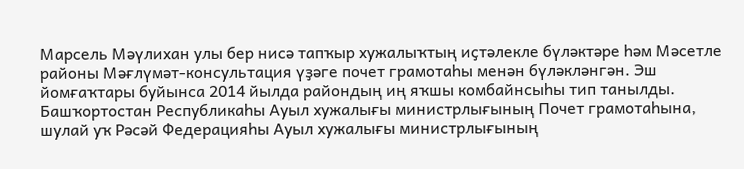Марсель Мәүлихан улы бер нисә тапҡыр хужалыҡтың иҫтәлекле бүләктәре һәм Мәсетле районы Мәғлүмәт-консультация үҙәге почет грамотаһы менән бүләкләнгән. Эш йомғаҡтары буйынса 2014 йылда райондың иң яҡшы комбайнсыһы тип танылды. Башҡортостан Республикаһы Ауыл хужалығы министрлығының Почет грамотаһына, шулай уҡ Рәсәй Федерацияһы Ауыл хужалығы министрлығының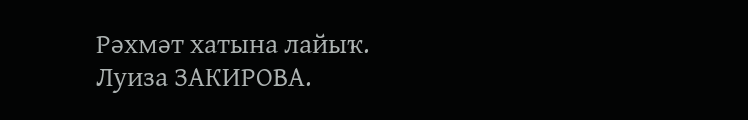Рәхмәт хатына лайыҡ.
Луиза ЗАКИРОВА.